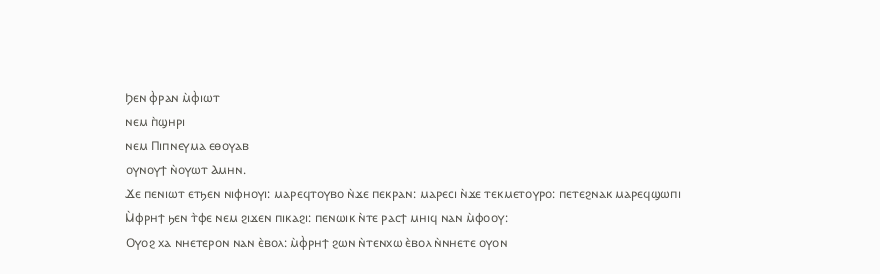Ϧⲉⲛ ⲫ̀ⲣⲁⲛ ⲙ̀ⲫ̀ⲓⲱⲧ
ⲛⲉⲙ ⲡ̀ϣⲏⲣⲓ
ⲛⲉⲙ Ⲡⲓⲡⲛⲉⲩⲙⲁ ⲉⲑⲟⲩⲁⲃ
ⲟⲩⲛⲟⲩϯ ⲛ̀ⲟⲩⲱⲧ Ⲁⲙⲏⲛ.
Ϫⲉ ⲡⲉⲛⲓⲱⲧ ⲉⲧϧⲉⲛ ⲛⲓⲫⲏⲟⲩⲓ: ⲙⲁⲣⲉϥⲧⲟⲩⲃⲟ ⲛ̀ϫⲉ ⲡⲉⲕⲣⲁⲛ: ⲙⲁⲣⲉⲥⲓ ⲛ̀ϫⲉ ⲧⲉⲕⲙⲉⲧⲟⲩⲣⲟ: ⲡⲉⲧⲉϩⲛⲁⲕ ⲙⲁⲣⲉϥϣⲱⲡⲓ
Ⲙ̀ⲫⲣⲏϯ ϧⲉⲛ ⲧ̀ⲫⲉ ⲛⲉⲙ ϩⲓϫⲉⲛ ⲡⲓⲕⲁϩⲓ: ⲡⲉⲛⲱⲓⲕ ⲛ̀ⲧⲉ ⲣⲁⲥϯ ⲙⲏⲓϥ ⲛⲁⲛ ⲙ̀ⲫⲟⲟⲩ:
Ⲟⲩⲟϩ ⲭⲁ ⲛⲏⲉⲧⲉⲣⲟⲛ ⲛⲁⲛ ⲉ̀ⲃⲟⲗ: ⲙ̀ⲫ̀ⲣⲏϯ ϩⲱⲛ ⲛ̀ⲧⲉⲛⲭⲱ ⲉ̀ⲃⲟⲗ ⲛ̀ⲛⲏⲉⲧⲉ ⲟⲩⲟⲛ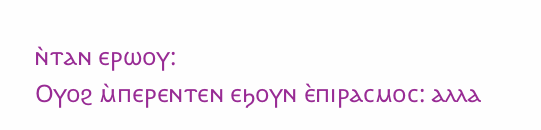ⲛ̀ⲧⲁⲛ ⲉⲣⲱⲟⲩ:
Ⲟⲩⲟϩ ⲙ̀ⲡⲉⲣⲉⲛⲧⲉⲛ ⲉϧⲟⲩⲛ ⲉ̀ⲡⲓⲣⲁⲥⲙⲟⲥ: ⲁⲗⲗⲁ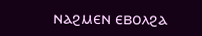ⲛⲁϩⲙⲉⲛ ⲉⲃⲟⲗϩⲁ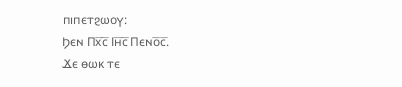ⲡⲓⲡⲉⲧϩⲱⲟⲩ:
Ϧⲉⲛ Ⲡⲭ̅ⲥ̅ Ⲓⲏ̅ⲥ̅ Ⲡⲉⲛⲟ̅ⲥ̅.
Ϫⲉ ⲑⲱⲕ ⲧⲉ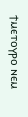ϯⲙⲉⲧⲟⲩⲣⲟ ⲛⲉⲙ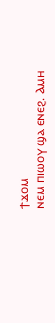ϯϫⲟⲙ
ⲛⲉⲙ ⲡⲓⲱⲟⲩ ϣⲁ ⲉⲛⲉϩ. Ⲁⲙⲏ